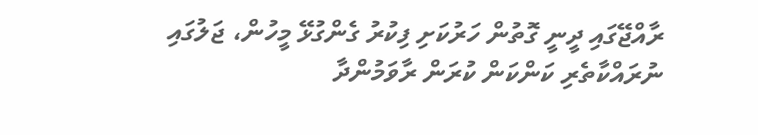ރާއްޖޭގައި ދީނީ ގޮތުން ހަރުކަށި ފިކުރު ގެންގުޅޭ މީހުން، ޖަލުގައި ނުރައްކާތެރި ކަންކަން ކުރަން ރާވަމުންދާ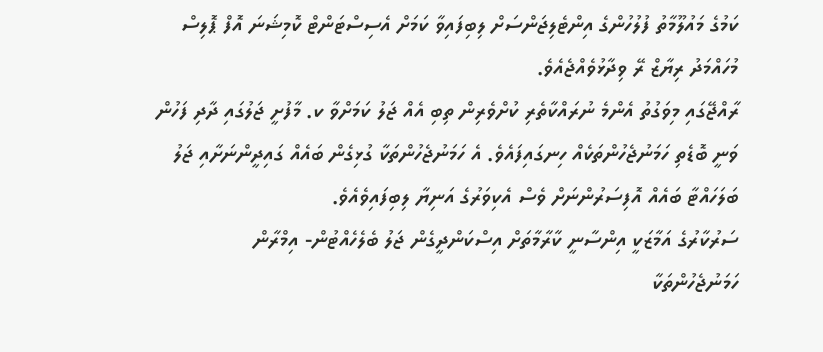ކަމުގެ މައުލޫމާތު ފުލުހުންގެ އިންޓެލިޖަންސަށް ލިބިފައިވާ ކަމަށް އެސިސްޓަންޓް ކޮމިޝަނަ އޮފް ޕޮލިސް މުހައްމަދު ރިޔާޒް ރޭ ވިދާޅުވެއްޖެއެވެ.
ރާއްޖޭގައި މިވަގުތު އެންމެ ނުރައްކާތެރި ކުށްވެރިން ތިބި އެއް ޖަލު ކަމަށްވާ ކ. މާފުށީ ޖަލުގައި ދާދި ފަހުން ވަނީ ބޮޑެތި ހަމަނުޖެހުންތަކެއް ހިނގައިފައެވެ. އެ ހަމަނުޖެހުންތަކާ ގުޅިގެން ބައެއް ގައިދީންނަށާއި ޖަލު ބަލަހައްޓާ ބައެއް އޮފިސަރުންނަށް ވެސް އެކިވަރުގެ އަނިޔާ ލިބިފައިވެއެވެ.
ސަރުކާރުގެ އަމާޒަކީ އިންސާނީ ކާރާމާތަށް އިސްކަންދީގެން ޖަލު ބެލެހެއްޓުން- އިމްރާން
ހަމަނުޖެހުންތަކާ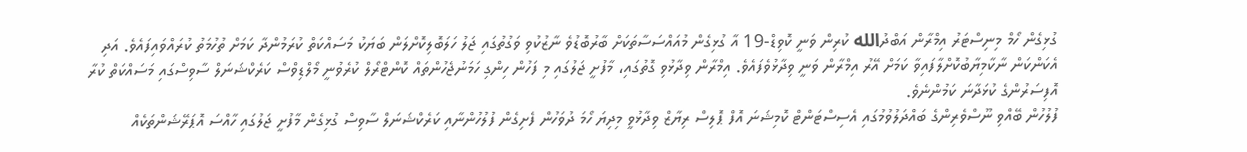ގުޅިގެން ހޯމް މިނިސްޓަރު އިމްރާން އަބްދުالله ކުރިން ވަނީ ކޮވިޑް-19 އާ ގުޅިގެން މުއައްސަސާތަކަށް ބާރުބޮޑުވެ ނާޒުކުވި ވަގުތުގައި ޖަލު ހަލަބޮލިކޮށްލަން ބަޔަކު މަސައްކަތް ކުރަމުންދާ ކަމަށް ތުހުމަތު ކުރައްވައިފައެވެ. އަދި އެކަންކަން ނާކާމިޔާބުކޮށްލާފައިވާ ކަމަށް އޭރު އިމްރާން ވަނީ ވިދާޅުވެފައެވެ. އިމްރާން ވިދާޅުވި ގޮތުގައި، މާފުށީ ޖަލުގައި މި ފަހުން ހިންގި ހަމަނުޖެހުންތައް ކޮންޓްރޯލް ކުރެވުނީ މޯލްޑިވްސް ކަރެކްޝަނަލް ސާވިސްގައި މަސައްކަތް ކުރާ އޮފިސަރުންގެ ކުޅަދާނަ ކަމުންނެވެ.
ފުލުހުން ބޭއްވި ނޫސްވެރިންގެ ބައްދަލުވުމުގައި އެސިސްޓަންޓް ކޮމިޝަނަ އޮފް ޕޮލިސް ރިޔާޒް ވިދާޅުވީ މިދިޔަ ހޯމަ ދުވަހުން ފެށިގެން ފުލުހުންނާއި ކަރެކްޝަނަލް ސާވިސް ގުޅިގެން މާފުށީ ޖަލުގައި ހާއްސަ އޮޕަރޭޝަންތަކެއް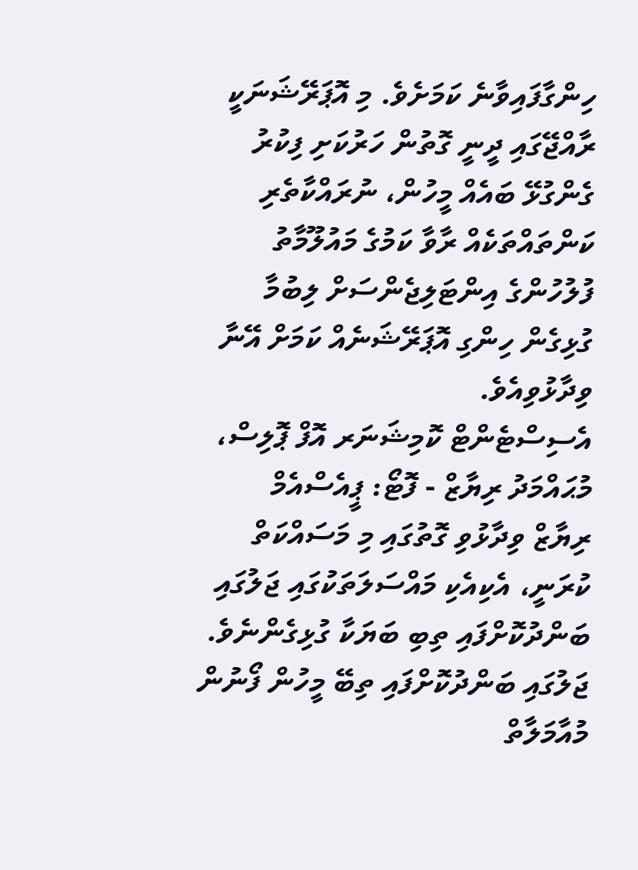ހިންގާފައިވާނެ ކަމަށެވެ. މި އޮޕަރޭޝަނަކީ ރާއްޖޭގައި ދީނީ ގޮތުން ހަރުކަށި ފިކުރު ގެންގުޅޭ ބައެއް މީހުން، ނުރައްކާތެރި ކަންތައްތަކެއް ރާވާ ކަމުގެ މައުލޫމާތު ފުލުހުންގެ އިންޓަލިޖެންސަށް ލިބުމާ ގުޅިގެން ހިންގި އޮޕަރޭޝަނެއް ކަމަށް އޭނާ ވިދާޅުވިއެވެ.
އެސިސްޓެންޓް ކޮމިޝަނަރ އޮފް ޕޮލިސް، މުޙައްމަދު ރިޔާޒް - ފޮޓޯ: ޕީއެސްއެމް
ރިޔާޒް ވިދާޅުވި ގޮތުގައި މި މަސައްކަތް ކުރަނީ، އެކިއެކި މައްސަލަތަކުގައި ޖަލުގައި ބަންދުކޮށްފައި ތިބި ބަޔަކާ ގުޅިގެންނެވެ. ޖަލުގައި ބަންދުކޮށްފައި ތިބޭ މީހުން ފޯނުން މުއާމަލާތް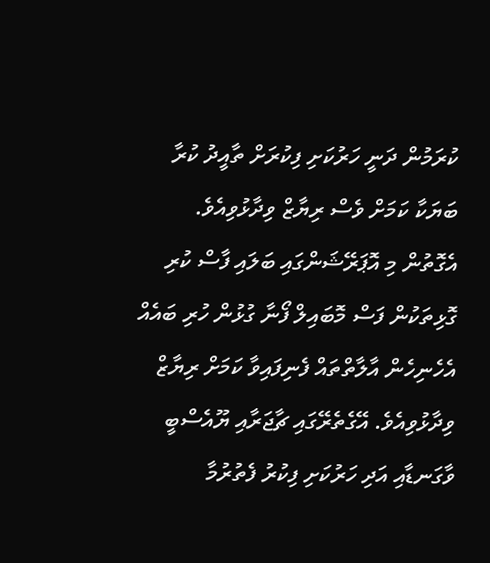ކުރަމުން ދަނީ ހަރުކަށި ފިކުރަށް ތާއީދު ކުރާ ބަޔަކާ ކަމަށް ވެސް ރިޔާޒް ވިދާޅުވިއެވެ.
އެގޮތުން މި އޮޕަރޭޝަންގައި ބަލައި ފާސް ކުރި ގޮޅިތަކުން ފަސް މޮބައިލް ފޯނާ ގުޅުން ހުރި ބައެއް އެހެނިހެން އާލާތްތައް ފެނިފައިވާ ކަމަށް ރިޔާޒް ވިދާޅުވިއެވެ. އޭގެތެރޭގައި ޗާޖަރާއި ޔޫއެސްބީ ވާގަނޑާއި އަދި ހަރުކަށި ފިކުރު ފެތުރުމާ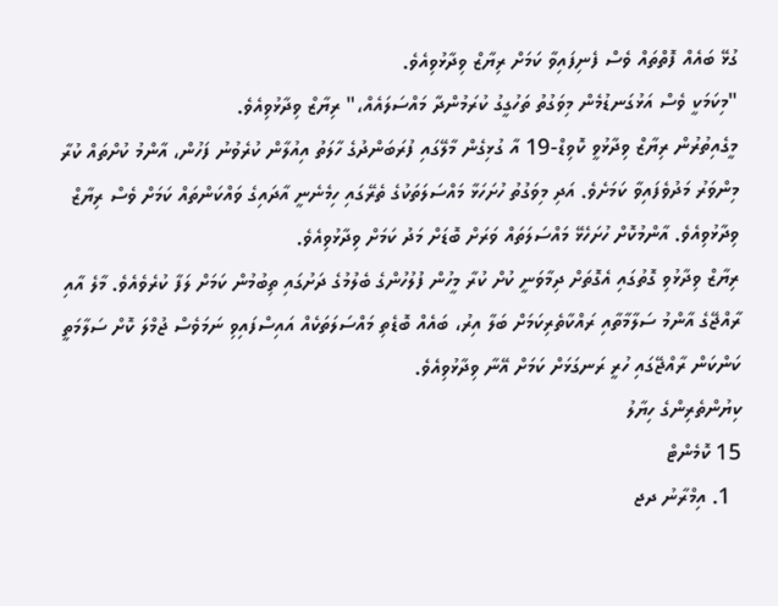ގުޅޭ ބައެއް ފޮތްތައް ވެސް ފެނިފައިވާ ކަމަށް ރިޔާޒް ވިދާޅުވިއެވެ.
"މިކަމަކީ ވެސް އަޅުގަނޑުމެން މިވަގުތު ތަހުގީގު ކުރަމުންދާ މައްސަލައެއް،" ރިޔާޒް ވިދާޅުވިއެވެ.
މީގެއިތުރުން ރިޔާޒް ވިދާޅުވީ ކޮވިޑް-19 އާ ގުޅިގެން މާލޭގައި ފުރަބަންދުގެ ހާލަތު އިއުލާން ކުރެވުނު ފަހުން، އާންމު ކުށްތައް ކުރާ މިންވަރު މަދުވެފައިވާ ކަމަށެވެ. އަދި މިވަގުތު ހުށަހަޅާ މައްސަލަތަކުގެ ތެރޭގައި ހިމެނެނީ އާދައިގެ ވައްކަންތައް ކަމަށް ވެސް ރިޔާޒް ވިދާޅުވިއެވެ. އާންމުކޮށް ހުށަހެޅޭ މައްސަލަތައް ވަރަށް ބޮޑަށް މަދު ކަމަށް ވިދާޅުވިއެވެ.
ރިޔާޒް ވިދާޅުވި ގޮތުގައި އެގޮތަށް ދިމާވަނީ ކުށް ކުރާ މީހުން ފުލުހުންގެ ބެލުމުގެ ދަށުގައި ތިބުމުން ކަމަށް ލަފާ ކުރެވެއެވެ. މާލެ އާއި ރާއްޖޭގެ އާންމު ސަލާމާތާއި ރައްކާތެރިކަމަށް ބަލާ އިރު، ބައެއް ބޮޑެތި މައްސަލަތަކެއް އައިސްފައިވި ނަމަވެސް ޖުމްލަ ކޮށް ސަލާމަތީ ކަންކަން ރާއްޖޭގައި ހުރީ ރަނގަޅަށް ކަމަށް އޭނާ ވިދާޅުވިއެވެ.
ކިޔުންތެރިންގެ ހިޔާލު
15 ކޮމެންޓް
  1. އިމްރާނު ދޖ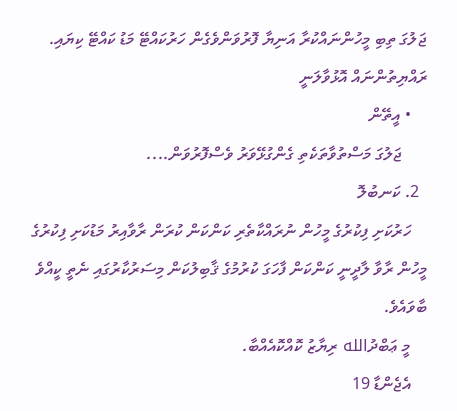ޖަލުގަ ތިބި މީހުންނައްކުރާ އަނިޔާ ފޮރުވަންވެގެން ހަރުކައްޓޭ މަޑު ކައްޓޭ ކިޔައި. ރައްޔިތުންނައް އޮޅުވާލަނީ
    • އީތޭން
      ޖަލުގަ މަސްތުވާތަކެތި ގެންގުޅޭވަރު ވެސްފޮރުވަން....
  2. ކަނބުލޮ
    ހަރުކަށި ފިކުރުގެ މީހުން ނުރައްކާތެރި ކަންކަން ކުރަން ރާވާއިރު މަޑުކަށި ފިކުރުގެ މީހުން ރާވާ ލާދީނީ ކަންކަން ފާހަގަ ކުރުމުގެ ޤާބިލުކަން މިސަރުކާރުގައި ނެތީ ކީއްވެ ބާވައެވެ.
    މީ ޢަބްދުالله ރިޔާޒު ކޮއްކޮއެއްބާ.
    އެޖެންޑާ 19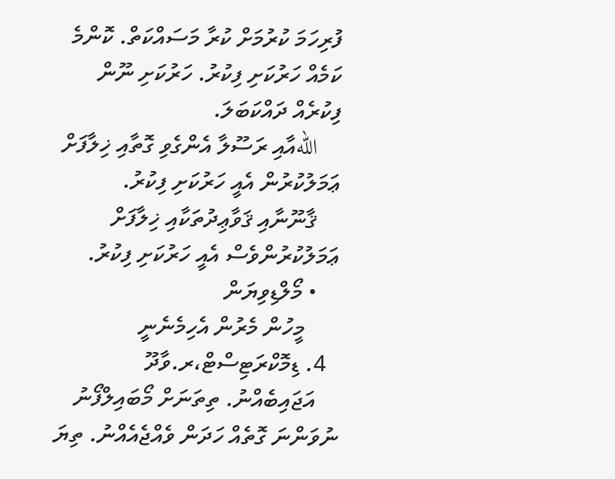ފުރިހަމަ ކުރުމަށް ކުރާ މަސައްކަތް. ކޮންމެ ކަމެއް ހަރުކަށި ފިކުރު. ހަރުކަށި ނޫން ފިކުރެއް ދައްކަބަލަ.
    اللهއާއި ރަސޫލާ އެންގެވި ގޮތާއި ޚިލާފަށް ޢަމަލުކުރުން އެއީ ހަރުކަށި ފިކުރު.
    ޤާނޫނާއި ޤަވާޢިދުތަކާއި ޚިލާފަށް ޢަމަލުކުރުންވެސް އެއީ ހަރުކަށި ފިކުރު.
    • މޯލްޑިވިޔަން
      މީހުން މެރުން އެހިމެނެނީ
  4. ޑިމޮކްރަޓިސްޓް،ރ.ވާދޫ
    އަޖައިބެއްނު. ތިތަނަށް މޯބައިލްފޯނު ނުވަންނަ ގޮތެއް ހަދަން ވެއްޖެއެއްނު. ތިޔަ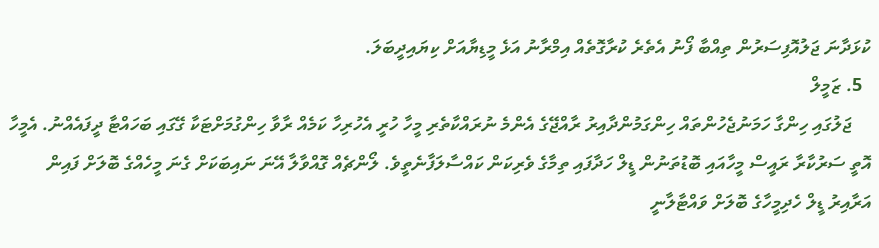ކުޅަދާނަ ޖަލުއޮފިސަރުން ތިއްބާ ފޯނު އެތެރެ ކުރާގޮތެއް އިމްރާނު އަޅެ މީޑިޔާއަށް ކިޔައިދީބަލަ.
  5. ޒަމީލް
    ޖަލުގައި ހިންގާ ހަމަނުޖެހުންތައް ހިންގަމުންދާއިރު ރާއްޖޭގެ އެންމެ ނުރައްކާތެރި މީހާ ހުރީ އެހުރިހާ ކަމެއް ރާވާ ހިންގުމަށްޓަކާ ގޭގައި ބަހައްޓާ ދީފައެއްނު. އެމީހާ އޮތީ ސަރުކާރާ ރައީސް މީހާއައި ބޮޑުތަނުން ޑީލް ހަދާފައި ތިމާގެ ވެރިކަން ކައްސާލަފާނެތީވެ. ލޯންޗެއް ގޮއްވާލާ އޭނަ ނައިބަކަށް ގެނަ މީހެއްގެ ބޮލަށް ފައިން އަރާއިރު ޑީލް ހެދިމީހާގެ ބޮލަށް ވައްޓާލާނީ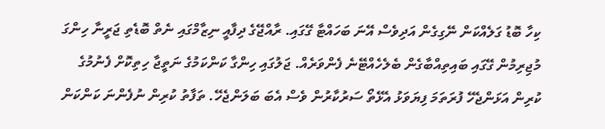ކިހާ ބޮޑު ގަލެއްކަން ނޭގިގެން އަދިވެސް އޭނަ ބަހައްޓާ ގޭގައި. ރާއްޖޭގެ ދިފާއީ ނިޒާމްގައި ނެތް ބޮޑެތި ޖަރީނާ ހިންގަ މުޖިރިމުން ގޭގައި ބައިތިއްބާގެން ބެލެހެއްޓޭނެ ފެންވަރެއް. ޖަލުގައި ހިންގާ ކަންކަމުގެ ނަތީޖާ ހިތިކޮށް ފެނުމުގެ ކުރިން އަޅަންޖެހޭ ފުރަތަމަ ފިޔަވަޅު އެޅޭތޯ ސަރުކާރުން ވެސް އެބަ ބަލަންޖެހޭ. ތަފާތު ކުރިން ނުފެންނަ ކަންކަން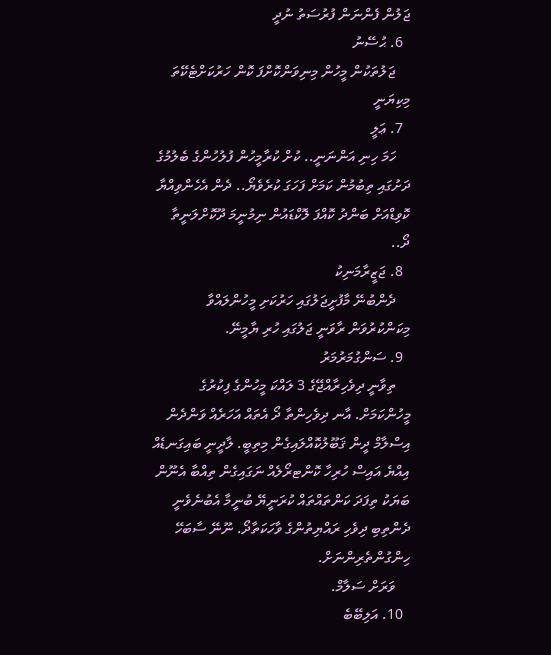ޖަލުން ފެންނަން ފުރުސަތު ނުދީ
  6. ޙުސޭނު
    ޖަލުތަކުން މީހުން މިނިވަންކޮށްފަ ކޮން ހަރުކަށްޓެކޭތަ މިކިޔަނީ
  7. ޢަލީ
    ހަމަ ހިނި އަންނަނީ.. ކުށް ކުރާމީހުން ފުލުހުންގެ ބެލުމުގެ ދަށުގައި ތިބުމުން ކަމަށް ފަހަގަ ކުރެވެޔޯ.. ދެން އެހެންވިއްޔާ ކޮވިޑްއަށް ބަންދު ކޮއްފަ ލޮކްޑައުން ނިމުނީމަ ދޫކޮށްލަނީތާ ދޯ..
  8. ޖަޒީރާމަނިކު
    ދެންބުނޭ މާފުށީޖަލުގައި ހަރުކަށި މީހުންލައްވާ މިކަންކުރުވަން ރާވަނީ ޖަލުގައި ހުރި ޔާމީނޭ.
  9. ސަންގުމަރުމަރު
    ތިވާނީ ދިވެހިރާއްޖޭގެ 3 ލައްކަ މީހުންގެ ފިކުރުގެ މީހުންކަމަށް. އާނ ދިވެހިންތާ ދޯ އެތައް އަހަރެއް ވަންދެން އިސްލާމް ދީން ޤަބޫލުކޮއްލައިގެން މިތިބީ. ލާދީނީ ބައިގަނޑެއް އިއްޔެ އައިސް ހުރިހާ ކޮންޓރޯލެއް ނަގައިގެން ތިއްބާ އެނޫން ބަޔަކު ތިފަދަ ކަންތައްތައް ކުރަނީޔޭ ބުނީމާ އެބުނެވެނީ ދެންތިބި ދިވެހި ރައްޔިތުންގެ ވާހަކަތާދޯ. ނޫނޭ ސާބަހޭ ހިންގުންތެރިންނަށް.
    ވަރަށް ސަލާމް.
  10. އަލިބޭބެ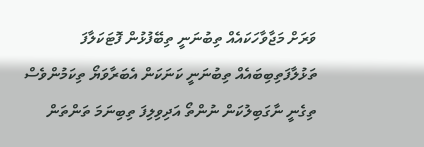ވަރަށް މަޖާވާހަކައެއް ތިބުނަނީ ތިބޭފުޅުން ފޮޓަކަލާފަ ތަޅުލާފަތިބިބައެއް ތިބުނަނީ ކަނަކަން އެބަރާވަޔޯ ތިކަމުންވެސް ތިގެނީ ނާގަބިލުކަން ނުންތޯ އަދިވިލިފަ ތިބިނަމަ ތަންތަން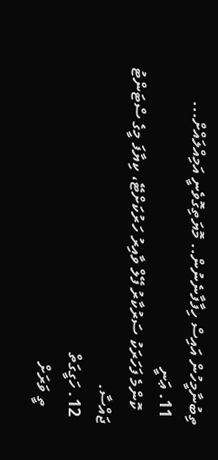ތިބުނާމީހުން އައިސް ހިފާފާނެނުން.. މޮޔަތިގޮވެނީ އަމިއްލައްށް...
  11. ޢަނީ
    ކޮންމެ ފަހަރަކު ސަރުކާރު ފޭލް ވާއިރު ހަރުކަށްޓޭ، ކިޔާފަ މީގެ ސްޓަންޓު ޖައްސާ.
  12. ހަގީގަތް
    ތީ ވަރަށް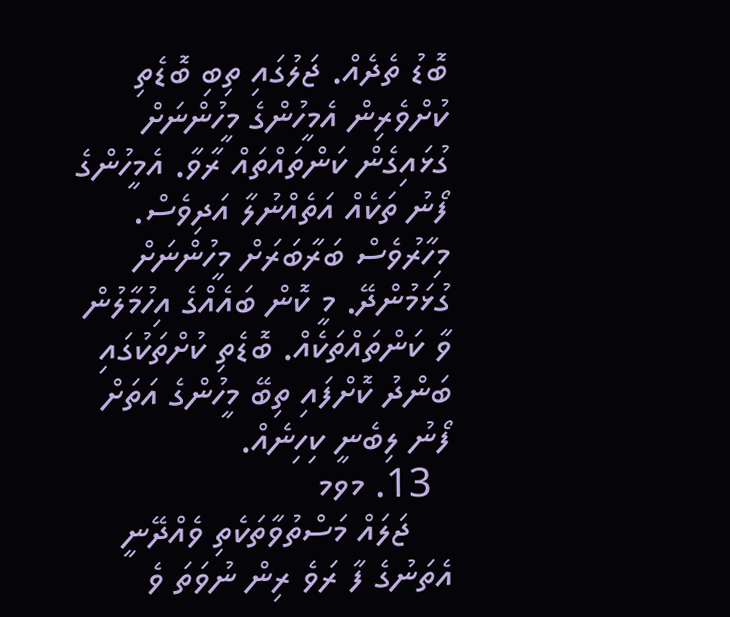ބޮޑު ތެދެއް. ޖަލުގައި ތިބި ބޮޑެތި ކުށްވެރިން އެމީހުންގެ މީހުންނަށް ގުޅައިގެން ކަންތައްތައް ރާވާ. އެމީހުންގެ ފޯނު ތަކެއް އަތެއްނުލާ އަދިވެސް. މިހާރުވެސް ބަރާބަރަށް މީހުންނަށް ގުޅަމުންދޭ. މީ ކޮން ބައެއްގެ އިހުމާލުން ވާ ކަންތައްތަކެއް. ބޮޑެތި ކުށްތަކުގައި ބަންދު ކޮށްފައި ތިބޭ މީހުންގެ އަތަށް ފޯނު ލިބެނީ ކިހިނެއް.
  13. މވމ
    ޖަލައް މަސްތުވާތަކެތި ވެއްދޭނީ އެތަނުގެ ފާ ރަވެ ރިން ނުވަތަ ވެ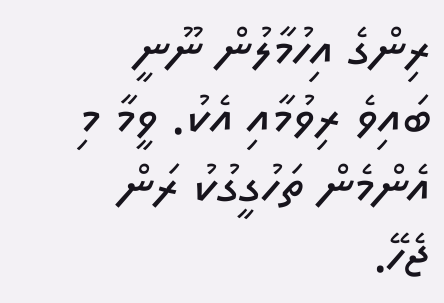ރިންގެ އިހުމާލުން ނޫނީ ބައިވެ ރިވުމާއި އެކު. ވީމާ މި އެންމެން ތަހުގީގުކު ރަން ޖެހޭ.